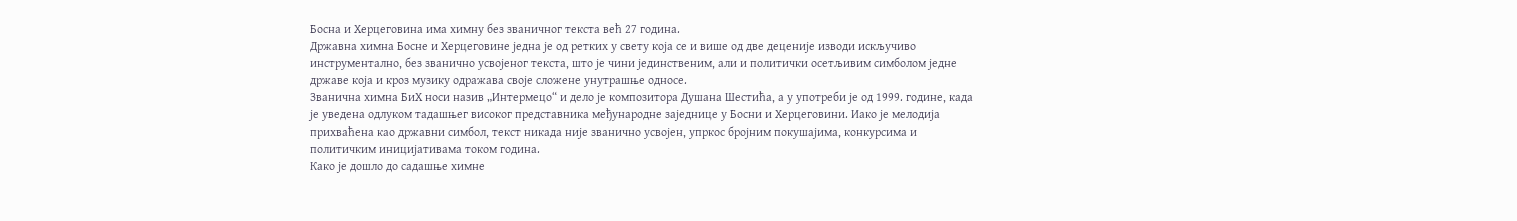Босна и Херцеговина има химну без званичног текста већ 27 година.
Државна химна Босне и Херцеговине једна је од ретких у свету која се и више од две деценије изводи искључиво инструментално, без званично усвојеног текста, што је чини јединственим, али и политички осетљивим симболом једне државе која и кроз музику одражава своје сложене унутрашње односе.
Званична химна БиХ носи назив „Интермецо“ и дело је композитора Душана Шестића, а у употреби је од 1999. године, када је уведена одлуком тадашњег високог представника међународне заједнице у Босни и Херцеговини. Иако је мелодија прихваћена као државни симбол, текст никада није званично усвојен, упркос бројним покушајима, конкурсима и политичким иницијативама током година.
Како је дошло до садашње химне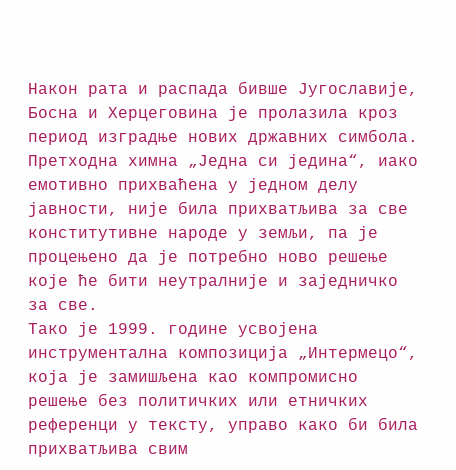Након рата и распада бивше Југославије, Босна и Херцеговина је пролазила кроз период изградње нових државних симбола. Претходна химна „Једна си једина“, иако емотивно прихваћена у једном делу јавности, није била прихватљива за све конститутивне народе у земљи, па је процењено да је потребно ново решење које ће бити неутралније и заједничко за све.
Тако је 1999. године усвојена инструментална композиција „Интермецо“, која је замишљена као компромисно решење без политичких или етничких референци у тексту, управо како би била прихватљива свим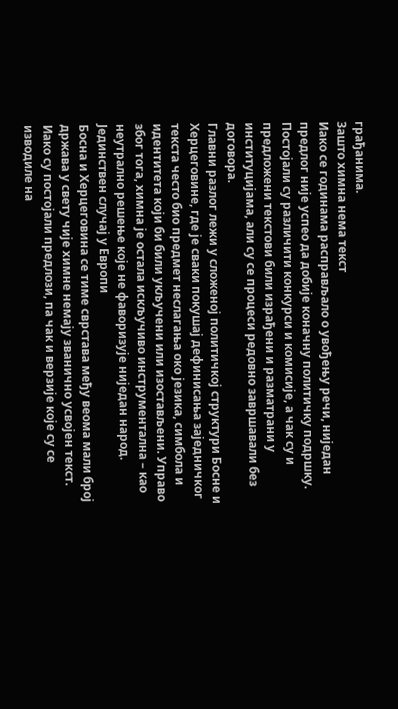грађанима.
Зашто химна нема текст
Иако се годинама расправљало о увођењу речи, ниједан предлог није успео да добије коначну политичку подршку. Постојали су различити конкурси и комисије, а чак су и предложени текстови били израђени и разматрани у институцијама, али су се процеси редовно завршавали без договора.
Главни разлог лежи у сложеној политичкој структури Босне и Херцеговине, где је сваки покушај дефинисања заједничког текста често био предмет неслагања око језика, симбола и идентитета који би били укључени или изостављени. Управо због тога, химна је остала искључиво инструментална – као неутрално решење које не фаворизује ниједан народ.
Јединствен случај у Европи
Босна и Херцеговина се тиме сврстава међу веома мали број држава у свету чије химне немају званично усвојен текст. Иако су постојали предлози, па чак и верзије које су се изводиле на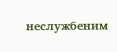неслужбеним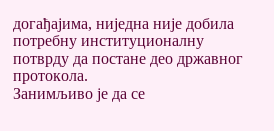догађајима, ниједна није добила потребну институционалну потврду да постане део државног протокола.
Занимљиво је да се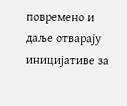повремено и даље отварају иницијативе за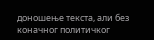доношење текста, али без коначног политичког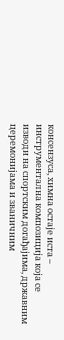консензуса, химна остаје иста – инструментална композиција која се изводи на спортским догађајима, државним церемонијама и званичним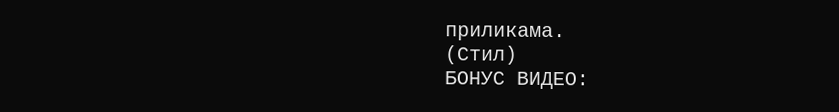приликама.
(Стил)
БОНУС ВИДЕО: